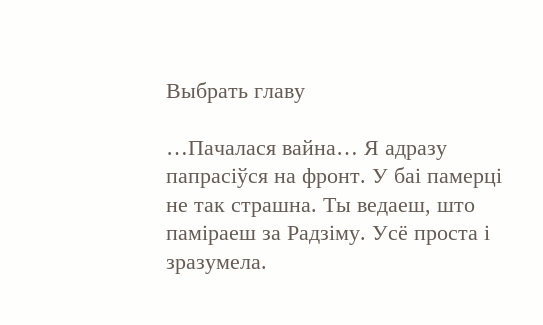Выбрать главу

…Пачалася вайна… Я адразу папрасіўся на фронт. У баі памерці не так страшна. Ты ведаеш, што паміраеш за Радзіму. Усё проста і зразумела.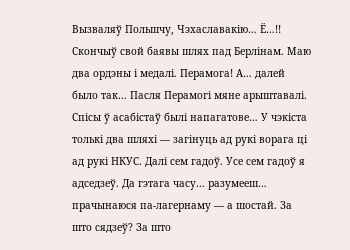Вызваляў Польшчу, Чэхаславакію… Ё…!! Скончыў свой баявы шлях пад Берлінам. Маю два ордэны і медалі. Перамога! А… далей было так… Пасля Перамогі мяне арыштавалі. Спісы ў асабістаў былі напагатове… У чэкіста толькі два шляхі — загінуць ад рукі ворага ці ад рукі НКУС. Далі сем гадоў. Усе сем гадоў я адседзеў. Да гэтага часу… разумееш… прачынаюся па-лагернаму — а шостай. За што сядзеў? За што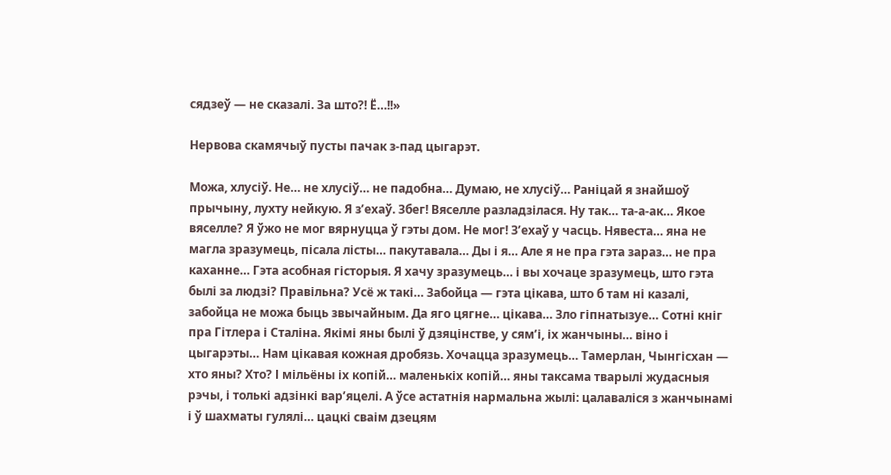сядзеў — не сказалі. За што?! Ё…!!»

Нервова скамячыў пусты пачак з-пад цыгарэт.

Можа, хлусіў. Не… не хлусіў… не падобна… Думаю, не хлусіў… Раніцай я знайшоў прычыну, лухту нейкую. Я з’ехаў. Збег! Вяселле разладзілася. Ну так… та-а-ак… Якое вяселле? Я ўжо не мог вярнуцца ў гэты дом. Не мог! З’ехаў у часць. Нявеста… яна не магла зразумець, пісала лісты… пакутавала… Ды і я… Але я не пра гэта зараз… не пра каханне… Гэта асобная гісторыя. Я хачу зразумець… і вы хочаце зразумець, што гэта былі за людзі? Правільна? Усё ж такі… Забойца — гэта цікава, што б там ні казалі, забойца не можа быць звычайным. Да яго цягне… цікава… Зло гіпнатызуе… Сотні кніг пра Гітлера і Сталіна. Якімі яны былі ў дзяцінстве, у сям’і, іх жанчыны… віно і цыгарэты… Нам цікавая кожная дробязь. Хочацца зразумець… Тамерлан, Чынгісхан — хто яны? Хто? І мільёны іх копій… маленькіх копій… яны таксама тварылі жудасныя рэчы, і толькі адзінкі вар’яцелі. А ўсе астатнія нармальна жылі: цалаваліся з жанчынамі і ў шахматы гулялі… цацкі сваім дзецям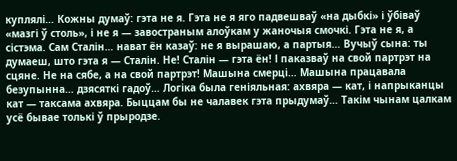куплялі… Кожны думаў: гэта не я. Гэта не я яго падвешваў «на дыбкі» і ўбіваў «мазгі ў столь», і не я — завостраным алоўкам у жаночыя смочкі. Гэта не я, а сістэма. Сам Сталін… нават ён казаў: не я вырашаю, а партыя… Вучыў сына: ты думаеш, што гэта я — Сталін. Не! Сталін — гэта ён! І паказваў на свой партрэт на сцяне. Не на сябе, а на свой партрэт! Машына смерці… Машына працавала безупынна… дзясяткі гадоў… Логіка была геніяльная: ахвяра — кат, і напрыканцы кат — таксама ахвяра. Быццам бы не чалавек гэта прыдумаў… Такім чынам цалкам усё бывае толькі ў прыродзе.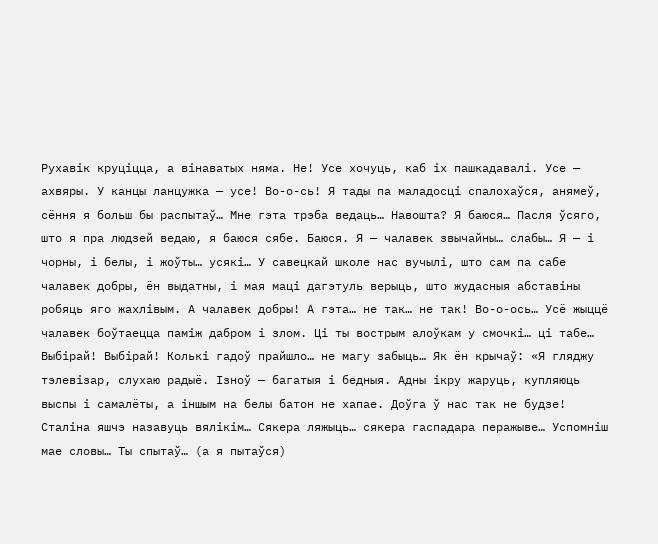Рухавік круціцца, а вінаватых няма. Не! Усе хочуць, каб іх пашкадавалі. Усе — ахвяры. У канцы ланцужка — усе! Во-о-сь! Я тады па маладосці спалохаўся, анямеў, сёння я больш бы распытаў… Мне гэта трэба ведаць… Навошта? Я баюся… Пасля ўсяго, што я пра людзей ведаю, я баюся сябе. Баюся. Я — чалавек звычайны… слабы… Я — і чорны, і белы, і жоўты… усякі… У савецкай школе нас вучылі, што сам па сабе чалавек добры, ён выдатны, і мая маці дагэтуль верыць, што жудасныя абставіны робяць яго жахлівым. А чалавек добры! А гэта… не так… не так! Во-о-ось… Усё жыццё чалавек боўтаецца паміж дабром і злом. Ці ты вострым алоўкам у смочкі… ці табе… Выбірай! Выбірай! Колькі гадоў прайшло… не магу забыць… Як ён крычаў: «Я гляджу тэлевізар, слухаю радыё. Ізноў — багатыя і бедныя. Адны ікру жаруць, купляюць выспы і самалёты, а іншым на белы батон не хапае. Доўга ў нас так не будзе! Сталіна яшчэ назавуць вялікім… Сякера ляжыць… сякера гаспадара перажыве… Успомніш мае словы… Ты спытаў… (а я пытаўся)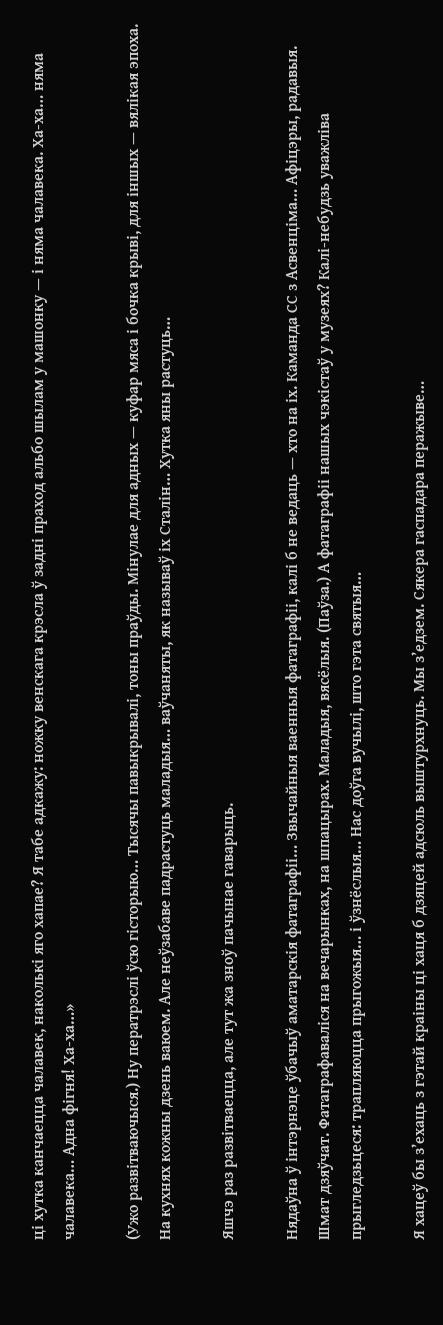ці хутка канчаецца чалавек, наколькі яго хапае? Я табе адкажу: ножку венскага крэсла ў задні праход альбо шылам у машонку — і няма чалавека. Ха-ха… няма чалавека… Адна фігня! Ха-ха…»

(Ужо развітваючыся.) Ну ператрэслі ўсю гісторыю… Тысячы павыкрывалі, тоны праўды. Мінулае для адных — куфар мяса і бочка крыві, для іншых — вялікая эпоха. На кухнях кожны дзень ваюем. Але неўзабаве падрастуць маладыя… ваўчаняты, як называў іх Сталін… Хутка яны растуць…

Яшчэ раз развітваецца, але тут жа зноў пачынае гаварыць.

Нядаўна ў інтэрнэце ўбачыў аматарскія фатаграфіі… Звычайныя ваенныя фатаграфіі, калі б не ведаць — хто на іх. Каманда СС з Асвенціма… Афіцэры, радавыя. Шмат дзяўчат. Фатаграфаваліся на вечарынках, на шпацырах. Маладыя, вясёлыя. (Паўза.) А фатаграфіі нашых чэкістаў у музеях? Калі-небудзь уважліва прыгледзьцеся: трапляюцца прыгожыя… і ўзнёслыя… Нас доўга вучылі, што гэта святыя…

Я хацеў бы з’ехаць з гэтай краіны ці хаця б дзяцей адсюль выштурхнуць. Мы з’едзем. Сякера гаспадара перажыве…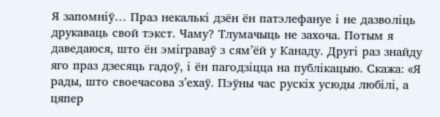Я запомніў… Праз некалькі дзён ён патэлефануе і не дазволіць друкаваць свой тэкст. Чаму? Тлумачыць не захоча. Потым я даведаюся, што ён эміграваў з сям’ёй у Канаду. Другі раз знайду яго праз дзесяць гадоў, і ён пагодзіцца на публікацыю. Скажа: «Я рады, што своечасова з’ехаў. Пэўны час рускіх усюды любілі, а цяпер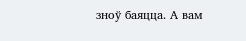зноў баяцца. А вам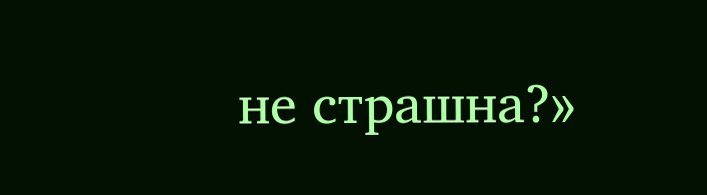не страшна?»